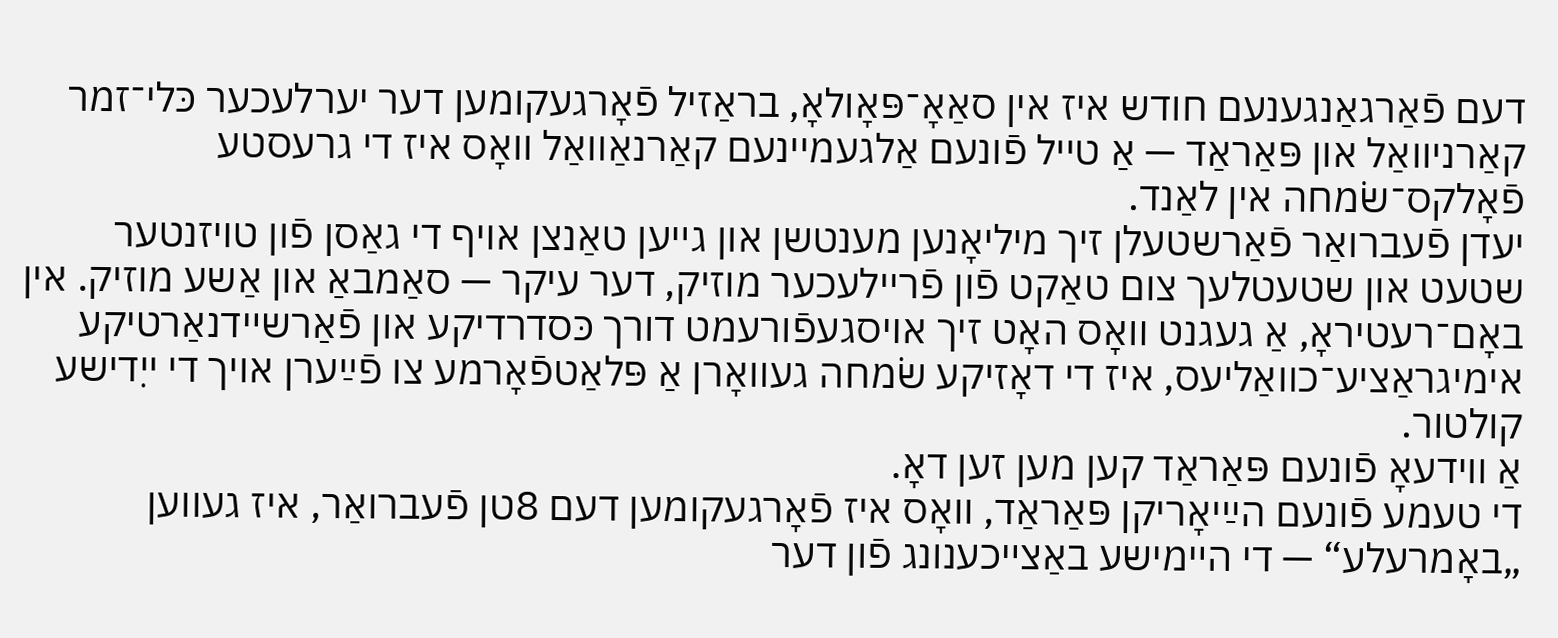דעם פֿאַרגאַנגענעם חודש איז אין סאַאָ־פּאָולאָ, בראַזיל פֿאָרגעקומען דער יערלעכער כּלי־זמר קאַרניוואַל און פּאַראַד — אַ טייל פֿונעם אַלגעמיינעם קאַרנאַװאַל וואָס איז די גרעסטע פֿאָלקס־שׂמחה אין לאַנד.
יעדן פֿעברואַר פֿאַרשטעלן זיך מיליאָנען מענטשן און גײען טאַנצן אױף די גאַסן פֿון טױזנטער שטעט און שטעטלעך צום טאַקט פֿון פֿרײלעכער מוזיק, דער עיקר — סאַמבאַ און אַשע מוזיק. אין באָם־רעטיראָ, אַ געגנט װאָס האָט זיך אױסגעפֿורעמט דורך כּסדרדיקע און פֿאַרשײדנאַרטיקע אימיגראַציע־כװאַליעס, איז די דאָזיקע שׂמחה געװאָרן אַ פּלאַטפֿאָרמע צו פֿײַערן אויך די ייִדישע קולטור.
אַ װידעאָ פֿונעם פּאַראַד קען מען זען דאָ.
די טעמע פֿונעם הײַיאָריקן פּאַראַד, וואָס איז פֿאָרגעקומען דעם 8טן פֿעברואַר, איז געווען „באָמרעלע“ — די הײמישע באַצײכענונג פֿון דער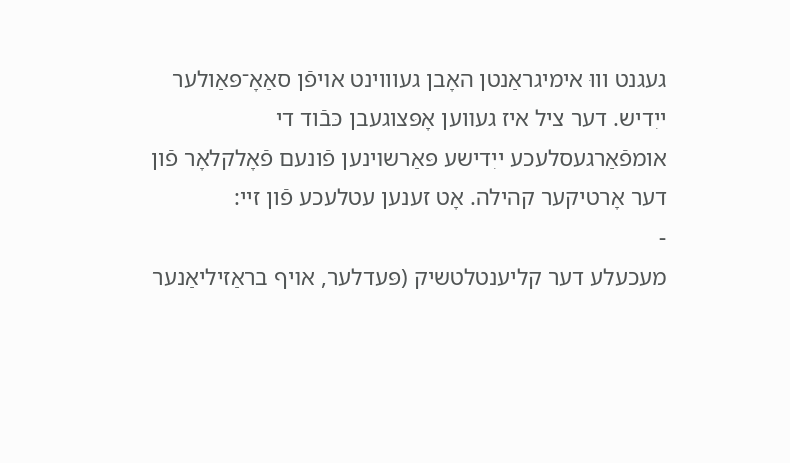געגנט וווּ אימיגראַנטן האָבן געוווינט אױפֿן סאַאָ־פּאַולער ייִדיש. דער ציל איז געװען אָפּצוגעבן כּבֿוד די אומפֿאַרגעסלעכע ייִדישע פּאַרשױנען פֿונעם פֿאָלקלאָר פֿון דער אָרטיקער קהילה. אָט זענען עטלעכע פֿון זיי:
-
מעכעלע דער קליענטלטשיק (פּעדלער, אױף בראַזיליאַנער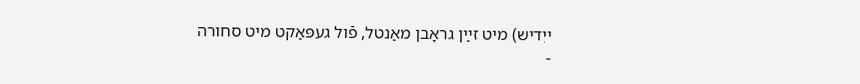ייִדיש) מיט זײַן גראָבן מאַנטל, פֿול געפּאַקט מיט סחורה
-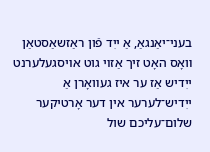בעני־יאַנגאַ, אַ ייִד פֿון ראַזשאַסטאַן װאָס האָט זיך אַזױ גוט אױסגעלערנט ייִדיש אַז ער איז געװאָרן אַ ייִדיש־לערער אין דער אָרטיקער שלום־עליכם שול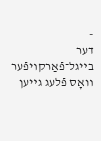-
דער בײגל־פֿאַרקױפֿער װאָס פֿלעג גײען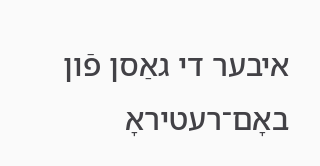איבער די גאַסן פֿון באָם־רעטיראָ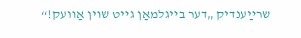שרײַענדיק „דער בײגלמאַן גײט שױן אַװעק!“